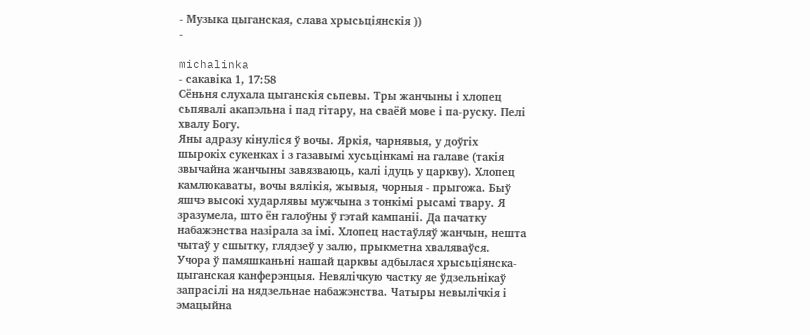- Музыка цыганская, слава хрысьціянскія ))
-

michalinka
- сакавіка 1, 17:58
Сёньня слухала цыганскія сьпевы. Тры жанчыны і хлопец сьпявалі акапэльна і пад гітару, на сваёй мове і па-руску. Пелі хвалу Богу.
Яны адразу кінуліся ў вочы. Яркія, чарнявыя, у доўгіх шырокіх сукенках і з газавымі хусьцінкамі на галаве (такія звычайна жанчыны завязваюць, калі ідуць у царкву). Хлопец камлюкаваты, вочы вялікія, жывыя, чорныя - прыгожа. Быў яшчэ высокі хударлявы мужчына з тонкімі рысамі твару. Я зразумела, што ён галоўны ў гэтай кампаніі. Да пачатку набажэнства назірала за імі. Хлопец настаўляў жанчын, нешта чытаў у сшытку, глядзеў у залю, прыкметна хваляваўся.
Учора ў памяшканьні нашай царквы адбылася хрысьціянска-цыганская канферэнцыя. Невялічкую частку яе ўдзельнікаў запрасілі на нядзельнае набажэнства. Чатыры невылічкія і эмацыйна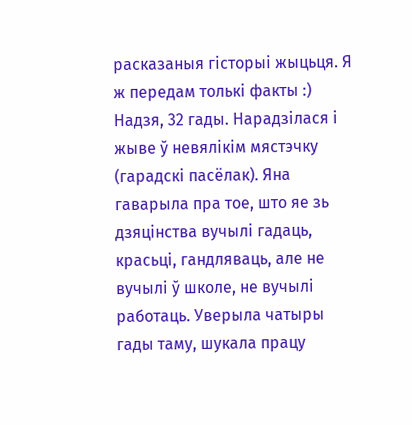расказаныя гісторыі жыцьця. Я ж передам толькі факты :)
Надзя, 32 гады. Нарадзілася і жыве ў невялікім мястэчку (гарадскі пасёлак). Яна гаварыла пра тое, што яе зь дзяцінства вучылі гадаць, красьці, гандляваць, але не вучылі ў школе, не вучылі работаць. Уверыла чатыры гады таму, шукала працу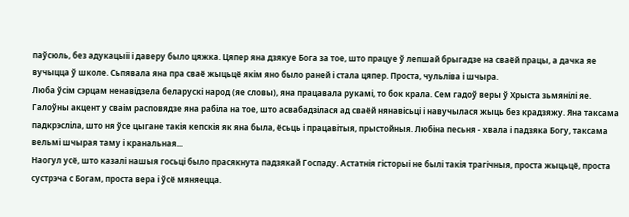паўсюль, без адукацыіі і даверу было цяжка. Цяпер яна дзякуе Бога за тое, што працуе ў лепшай брыгадзе на сваёй працы, а дачка яе вучыцца ў школе. Сьпявала яна пра сваё жыцьцё якім яно было раней і стала цяпер. Проста, чульліва і шчыра.
Люба ўсім сэрцам ненавідзела беларускі народ (яе словы), яна працавала рукамі, то бок крала. Сем гадоў веры ў Хрыста зьмянілі яе. Галоўны акцент у сваім расповядзе яна рабіла на тое, што асвабадзілася ад сваёй нянавісьці і навучылася жыць без крадзяжу. Яна таксама падкрэсліла, што ня ўсе цыгане такія кепскія як яна была, ёсьць і працавітыя, прыстойныя. Любіна песьня - хвала і падзяка Богу, таксама вельмі шчырая таму і кранальная...
Наогул усё, што казалі нашыя госьці было прасякнута падзякай Госпаду. Астатнія гісторыі не былі такія трагічныя, проста жыцьцё, проста сустрэча с Богам, проста вера і ўсё мяняецца.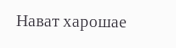Нават харошае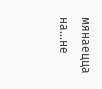мянаецца на...не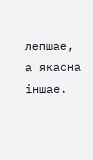лепшае, а якасна іншае.